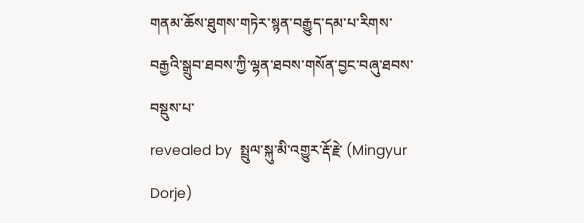གནམ་ཆོས་ཐུགས་གཏེར་སྙན་བརྒྱུད་དམ་པ་རིགས་བརྒྱའི་སྒྲུབ་ཐབས་ཀྱི་ལྷན་ཐབས་གསོན་བྱང་བཞུ་ཐབས་བསྡུས་པ་
revealed by  སྤྲུལ་སྐུ་མི་འགྱུར་རྡོ་རྗེ་ (Mingyur Dorje)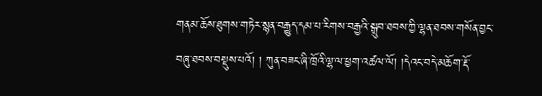གནམ་ཆོས་ཐུགས་གཏེར་སྙན་བརྒྱུད་དམ་པ་རིགས་བརྒྱའི་སྒྲུབ་ཐབས་ཀྱི་ལྷན་ཐབས་གསོན་བྱང་བཞུ་ཐབས་བསྡུས་པའོ། ། ཀུན་བཟང་ཞི་ཁྲོའི་ལྷ་ལ་ཕྱག་འཚལ་ལོ། །དེའང་བདེ་མཆོག་རྡོ་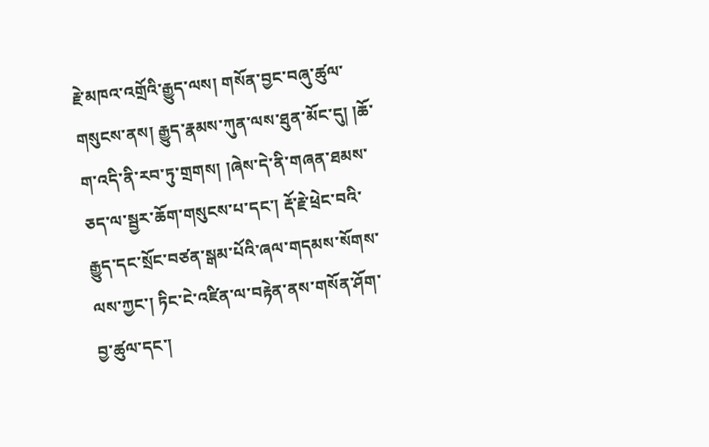རྗེ་མཁའ་འགྲོའི་རྒྱུད་ལས། གསོན་བྱང་བཞུ་ཚུལ་གསུངས་ནས། རྒྱུད་རྣམས་ཀུན་ལས་ཐུན་མོང་དུ། །ཆོ་ག་འདི་ནི་རབ་ཏུ་གྲགས། །ཞེས་དེ་ནི་གཞན་ཐམས་ཅད་ལ་སྦྱར་ཆོག་གསུངས་པ་དང་། རྡོ་རྗེ་ཕྲེང་བའི་རྒྱུད་དང་སྲོང་བཙན་སྒམ་པོའི་ཞལ་གདམས་སོགས་ལས་ཀྱང་། ཏིང་ངེ་འཛིན་ལ་བརྟེན་ནས་གསོན་ཤོག་བྱ་ཚུལ་དང་།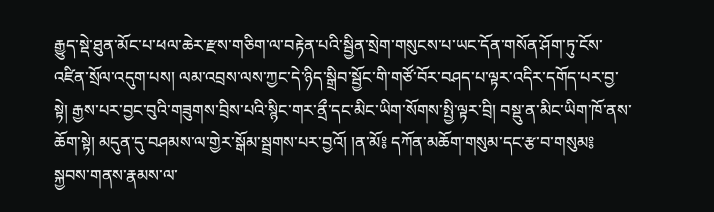རྒྱུད་སྡེ་ཐུན་མོང་པ་ཕལ་ཆེར་རྫས་གཅིག་ལ་བརྟེན་པའི་སྦྱིན་སྲེག་གསུངས་པ་ཡང་དོན་གསོན་ཤོག་ཏུ་ངོས་འཛིན་སྲོལ་འདུག་པས། ལམ་འབྲས་ལས་ཀྱང་དེ་ཉིད་སྒྲིབ་སྦྱོང་གི་གཙོ་བོར་བཤད་པ་ལྟར་འདིར་དགོད་པར་བྱ་སྟེ། རྒྱས་པར་བྱང་བུའི་གཟུགས་བྲིས་པའི་སྙིང་གར་ནྲྀ་དང་མིང་ཡིག་སོགས་སྤྱི་ལྟར་བྲི། བསྡུ་ན་མིང་ཡིག་ཁོ་ནས་ཆོག་སྟེ། མདུན་དུ་བཤམས་ལ་གྱེར་སྒོམ་སྦྲགས་པར་བྱའོ། །ན་མོ༔ དཀོན་མཆོག་གསུམ་དང་རྩ་བ་གསུམ༔ སྐྱབས་གནས་རྣམས་ལ་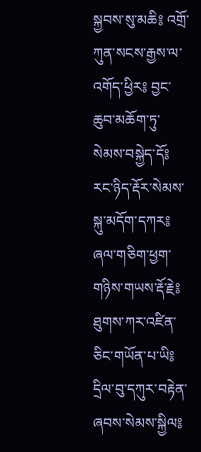སྐྱབས་སུ་མཆི༔ འགྲོ་ཀུན་སངས་རྒྱས་ལ་འགོད་ཕྱིར༔ བྱང་ཆུབ་མཆོག་ཏུ་སེམས་བསྐྱེད་དོ༔ རང་ཉིད་རྡོར་སེམས་སྐུ་མདོག་དཀར༔ ཞལ་གཅིག་ཕྱག་གཉིས་གཡས་རྡོ་རྗེ༔ ཐུགས་ཀར་འཛིན་ཅིང་གཡོན་པ་ཡི༔ དྲིལ་བུ་དཀུར་བརྟེན་ཞབས་སེམས་སྐྱིལ༔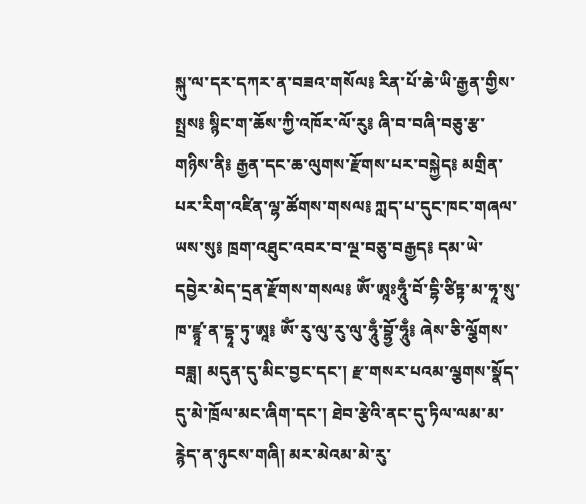སྐུ་ལ་དར་དཀར་ན་བཟའ་གསོལ༔ རིན་པོ་ཆེ་ཡི་རྒྱན་གྱིས་སྤྲས༔ སྙིང་ག་ཆོས་ཀྱི་འཁོར་ལོ་རུ༔ ཞི་བ་བཞི་བཅུ་རྩ་གཉིས་ནི༔ རྒྱན་དང་ཆ་ལུགས་རྫོགས་པར་བསྐྱེད༔ མགྲིན་པར་རིག་འཛིན་ལྷ་ཚོགས་གསལ༔ ཀླད་པ་དུང་ཁང་གཞལ་ཡས་སུ༔ ཁྲག་འཐུང་འབར་བ་ལྔ་བཅུ་བརྒྱད༔ དམ་ཡེ་དབྱེར་མེད་དྲན་རྫོགས་གསལ༔ ཨོཾ་ཨཱཿཧཱུྃ་བོ་དྷི་ཙིཏྟ་མ་ཧཱ་སུ་ཁ་ཛྙཱ་ན་དྷཱ་ཏུ་ཨཱ༔ ཨོཾ་རུ་ལུ་རུ་ལུ་ཧཱུྃ་བྷྱོ་ཧཱུྃ༔ ཞེས་ཅི་ལྕོགས་བཟླ། མདུན་དུ་མིང་བྱང་དང་། རྫ་གསར་པའམ་ལྕགས་སྣོད་དུ་མེ་ཁྲོལ་མང་ཞིག་དང་། ཐེབ་རྩེའི་ནང་དུ་ཏིལ་ལམ་མ་རྙེད་ན་ཉུངས་གཞི། མར་མེའམ་མེ་རུ་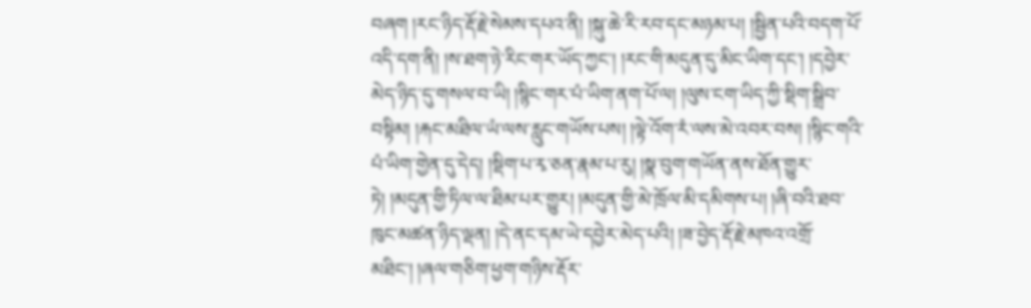བཞག །རང་ཉིད་རྡོ་རྗེ་སེམས་དཔའ་ནི། །སྐུ་ཆེ་རི་རབ་དང་མཉམ་པ། །སྦྱིན་པའི་བདག་པོ་འདི་དག་ནི། །ས་ཐག་ཉེ་རིང་གར་ཡོད་ཀྱང་། །རང་གི་མདུན་དུ་མིང་ཡིག་དང་། །དབྱེར་མེད་ཉིད་དུ་གསལ་བ་ཡི། །སྙིང་གར་པཾ་ཡིག་ནག་པོ་ལ། །ལུས་ངག་ཡིད་ཀྱི་སྡིག་སྒྲིབ་བསྟིམ། །རྐང་མཐིལ་ཡཾ་ལས་རླུང་གཡོས་པས། །ལྟེ་འོག་རཾ་ལས་མེ་འབར་བས། །སྙིང་གའི་པཾ་ཡིག་གྱེན་དུ་དེད། །སྡིག་པ་རྭ་ཅན་རྣམ་པ་རུ། །སྣ་བུག་གཡོན་ནས་ཐོན་གྱུར་ཏེ། །མདུན་གྱི་ཏིལ་ལ་ཐིམ་པར་གྱུར། །མདུན་གྱི་མེ་ཁྲོལ་མི་དམིགས་པ། །ཞི་བའི་ཐབ་ཁུང་མཚན་ཉིད་ལྡན། །དེ་ནང་དམ་ཡེ་དབྱེར་མེད་པའི། །ཟ་བྱེད་རྡོ་རྗེ་མཁའ་འགྲོ་མཐིང་། །ཞལ་གཅིག་ཕྱག་གཉིས་རྡོར་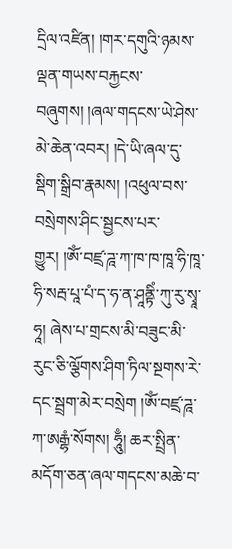དྲིལ་འཛིན། །གར་དགུའི་ཉམས་ལྡན་གཡས་བརྐྱངས་བཞུགས། །ཞལ་གདངས་ཡེ་ཤེས་མེ་ཆེན་འབར། །དེ་ཡི་ཞལ་དུ་སྡིག་སྒྲིབ་རྣམས། །འཕུལ་བས་བསྲེགས་ཤིང་སྦྱངས་པར་གྱུར། །ཨོཾ་བཛྲ་ཌཱ་ཀ་ཁ་ཁ་ཁཱ་ཧི་ཁཱ་ཧི་སརྦ་པཱ་པཾ་ད་ཧ་ན་ཤཱནྟིཾ་ཀུ་རུ་སྭཱ་ཧཱ། ཞེས་པ་གྲངས་མི་བཟུང་མི་རུང་ཅི་ལྕོགས་ཤིག་ཏིལ་སྔགས་རེ་དང་སྦྲག་མེར་བསྲེག །ཨོཾ་བཛྲ་ཌཱ་ཀ་ཨརྒྷཾ་སོགས། ཧཱུྃ། ཆར་སྤྲིན་མདོག་ཅན་ཞལ་གདངས་མཆེ་བ་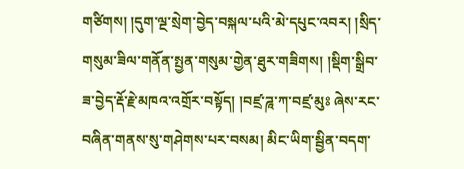གཙིགས། །དུག་ལྔ་སྲེག་བྱེད་བསྐལ་པའི་མེ་དཔུང་འབར། །སྲིད་གསུམ་ཟིལ་གནོན་སྤྱན་གསུམ་གྱེན་ཐུར་གཟིགས། །སྡིག་སྒྲིབ་ཟ་བྱེད་རྡོ་རྗེ་མཁའ་འགྲོར་བསྟོད། །བཛྲ་ཌཱ་ཀ་བཛྲ་མུཿ ཞེས་རང་བཞིན་གནས་སུ་གཤེགས་པར་བསམ། མིང་ཡིག་སྦྱིན་བདག་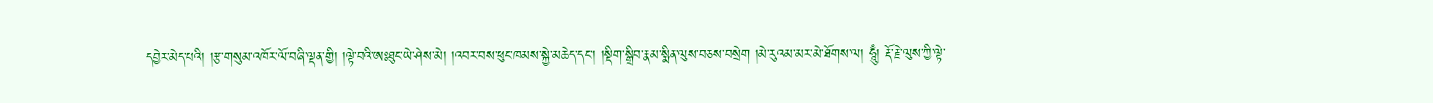དབྱེར་མེད་པའི། །རྩ་གསུམ་འཁོར་ལོ་བཞི་ལྡན་གྱི། །ལྟེ་བའི་ཨཿཐུང་ཡེ་ཤེས་མེ། །འབར་བས་ཕུང་ཁམས་སྐྱེ་མཆེད་དང་། །སྡིག་སྒྲིབ་རྣམ་སྨིན་ལུས་བཅས་བསྲེག །མེ་རུའམ་མར་མེ་ཐོགས་ལ། ཧཱུྃ། རྡོ་རྗེ་ལུས་ཀྱི་ལྟེ་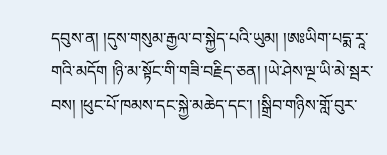དབུས་ན། །དུས་གསུམ་རྒྱལ་བ་སྐྱེད་པའི་ཡུམ། །ཨཿཡིག་པདྨ་རཱ་གའི་མདོག །ཉི་མ་སྟོང་གི་གཟི་བརྗིད་ཅན། །ཡེ་ཤེས་ལྔ་ཡི་མེ་སྦར་བས། །ཕུང་པོ་ཁམས་དང་སྐྱེ་མཆེད་དང་། །སྒྲིབ་གཉིས་གློ་བུར་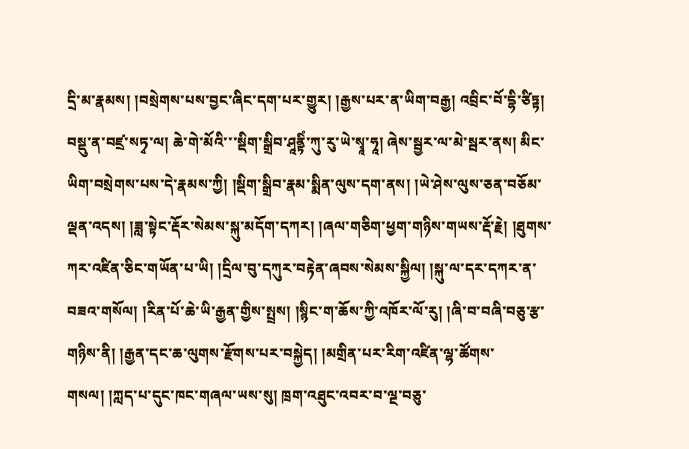དྲི་མ་རྣམས། །བསྲེགས་པས་བྱང་ཞིང་དག་པར་གྱུར། །རྒྱས་པར་ན་ཡིག་བརྒྱ། འབྲིང་བོ་དྷི་ཙིཏྟ། བསྡུ་ན་བཛྲ་སཏྭ་ལ། ཆེ་གེ་མོའི་་་སྡིག་སྒྲིབ་ཤཱནྟིཾ་ཀུ་རུ་ཡེ་སྭཱ་ཧཱ། ཞེས་སྦྱར་ལ་མེ་སྦར་ནས། མིང་ཡིག་བསྲེགས་པས་དེ་རྣམས་ཀྱི། །སྡིག་སྒྲིབ་རྣམ་སྨིན་ལུས་དག་ནས། །ཡེ་ཤེས་ལུས་ཅན་བཅོམ་ལྡན་འདས། །ཟླ་སྟེང་རྡོར་སེམས་སྐུ་མདོག་དཀར། །ཞལ་གཅིག་ཕྱག་གཉིས་གཡས་རྡོ་རྗེ། །ཐུགས་ཀར་འཛིན་ཅིང་གཡོན་པ་ཡི། །དྲིལ་བུ་དཀུར་བརྟེན་ཞབས་སེམས་སྐྱིལ། །སྐུ་ལ་དར་དཀར་ན་བཟའ་གསོལ། །རིན་པོ་ཆེ་ཡི་རྒྱན་གྱིས་སྤྲས། །སྙིང་ག་ཆོས་ཀྱི་འཁོར་ལོ་རུ། །ཞི་བ་བཞི་བཅུ་རྩ་གཉིས་ནི། །རྒྱན་དང་ཆ་ལུགས་རྫོགས་པར་བསྐྱེད། །མགྲིན་པར་རིག་འཛིན་ལྷ་ཚོགས་གསལ། །ཀླད་པ་དུང་ཁང་གཞལ་ཡས་སུ། ཁྲག་འཐུང་འབར་བ་ལྔ་བཅུ་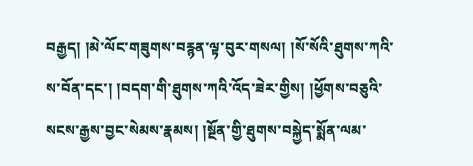བརྒྱད། །མེ་ལོང་གཟུགས་བརྙན་ལྟ་བུར་གསལ། །སོ་སོའི་ཐུགས་ཀའི་ས་བོན་དང་། །བདག་གི་ཐུགས་ཀའི་འོད་ཟེར་གྱིས། །ཕྱོགས་བཅུའི་སངས་རྒྱས་བྱང་སེམས་རྣམས། །སྔོན་གྱི་ཐུགས་བསྐྱེད་སྨོན་ལམ་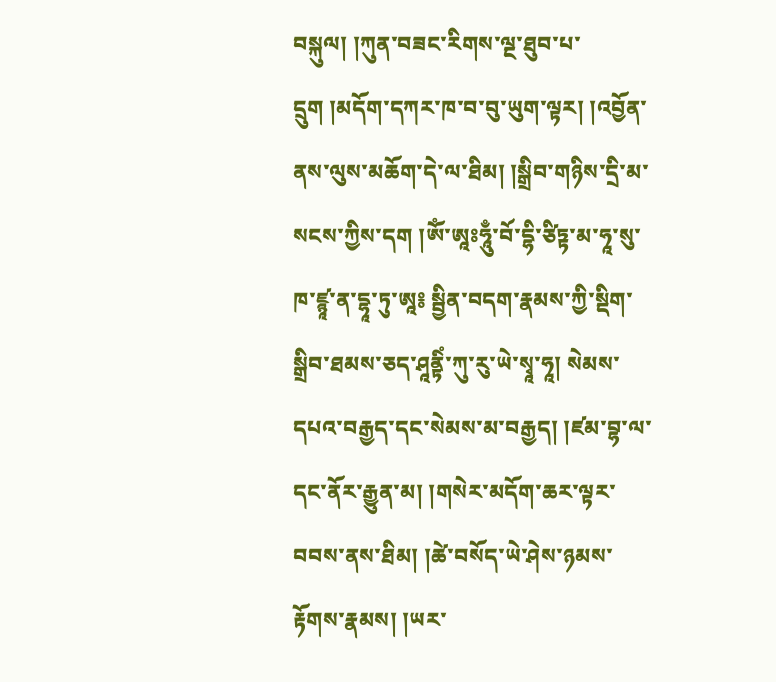བསྐུལ། །ཀུན་བཟང་རིགས་ལྔ་ཐུབ་པ་དྲུག །མདོག་དཀར་ཁ་བ་བུ་ཡུག་ལྟར། །འབྱོན་ནས་ལུས་མཆོག་དེ་ལ་ཐིམ། །སྒྲིབ་གཉིས་དྲི་མ་སངས་ཀྱིས་དག །ཨོཾ་ཨཱཿཧཱུྃ་བོ་དྷི་ཙིཏྟ་མ་ཧཱ་སུ་ཁ་ཛྙཱ་ན་དྷཱ་ཏུ་ཨཱ༔ སྦྱིན་བདག་རྣམས་ཀྱི་སྡིག་སྒྲིབ་ཐམས་ཅད་ཤཱནྟིཾ་ཀུ་རུ་ཡེ་སྭཱ་ཧཱ། སེམས་དཔའ་བརྒྱད་དང་སེམས་མ་བརྒྱད། །ཛམ་བྷ་ལ་དང་ནོར་རྒྱུན་མ། །གསེར་མདོག་ཆར་ལྟར་བབས་ནས་ཐིམ། །ཚེ་བསོད་ཡེ་ཤེས་ཉམས་རྟོགས་རྣམས། །ཡར་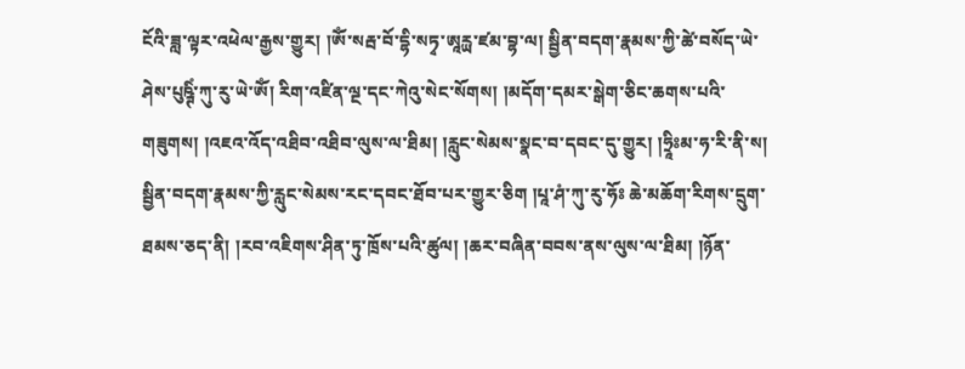ངོའི་ཟླ་ལྟར་འཕེལ་རྒྱས་གྱུར། །ཨོཾ་སརྦ་བོ་དྷི་སཏྭ་ཨཱརྻ་ཛམ་བྷ་ལ། སྦྱིན་བདག་རྣམས་ཀྱི་ཚེ་བསོད་ཡེ་ཤེས་པུཥྚིཾ་ཀུ་རུ་ཡེ་ཨོཾ། རིག་འཛིན་ལྔ་དང་ཀེའུ་སེང་སོགས། །མདོག་དམར་སྒེག་ཅིང་ཆགས་པའི་གཟུགས། །འཇའ་འོད་འཐིབ་འཐིབ་ལུས་ལ་ཐིམ། །རླུང་སེམས་སྣང་བ་དབང་དུ་གྱུར། །ཧྲཱིཿམ་ཧ་རི་ནི་ས། སྦྱིན་བདག་རྣམས་ཀྱི་རླུང་སེམས་རང་དབང་ཐོབ་པར་གྱུར་ཅིག །པཱ་ཤཾ་ཀུ་རུ་ཧོཿ ཆེ་མཆོག་རིགས་དྲུག་ཐམས་ཅད་ནི། །རབ་འཇིགས་ཤིན་ཏུ་ཁྲོས་པའི་ཚུལ། །ཆར་བཞིན་བབས་ནས་ལུས་ལ་ཐིམ། །ཉོན་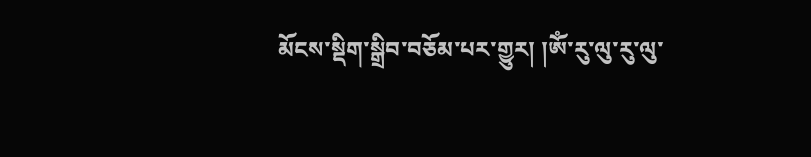མོངས་སྡིག་སྒྲིབ་བཅོམ་པར་གྱུར། །ཨོཾ་རུ་ལུ་རུ་ལུ་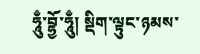ཧཱུྃ་བྷྱོ་ཧཱུྃ། སྡིག་ལྟུང་ཉམས་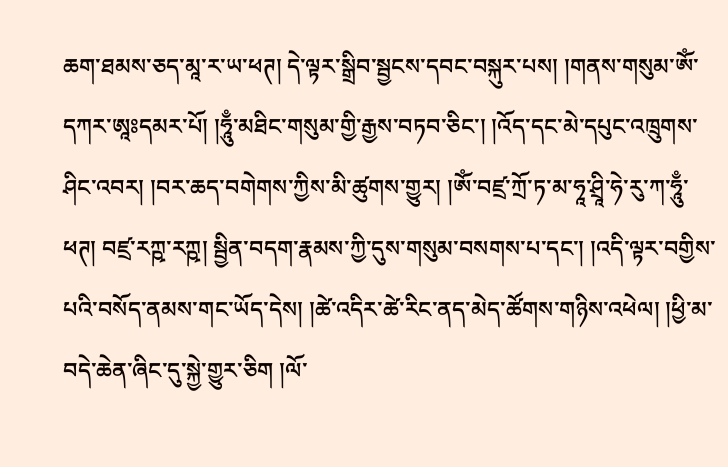ཆག་ཐམས་ཅད་མཱ་ར་ཡ་ཕཊ། དེ་ལྟར་སྒྲིབ་སྦྱངས་དབང་བསྐུར་པས། །གནས་གསུམ་ཨོཾ་དཀར་ཨཱཿདམར་པོ། །ཧཱུྃ་མཐིང་གསུམ་གྱི་རྒྱས་བཏབ་ཅིང་། །འོད་དང་མེ་དཔུང་འཁྲུགས་ཤིང་འབར། །བར་ཆད་བགེགས་ཀྱིས་མི་ཚུགས་གྱུར། །ཨོཾ་བཛྲ་ཀྲོ་ཏ་མ་ཧཱ་ཤྲཱི་ཧེ་རུ་ཀ་ཧཱུྃ་ཕཊ། བཛྲ་རཀྵ་རཀྵ། སྦྱིན་བདག་རྣམས་ཀྱི་དུས་གསུམ་བསགས་པ་དང་། །འདི་ལྟར་བགྱིས་པའི་བསོད་ནམས་གང་ཡོད་དེས། །ཚེ་འདིར་ཚེ་རིང་ནད་མེད་ཚོགས་གཉིས་འཕེལ། །ཕྱི་མ་བདེ་ཆེན་ཞིང་དུ་སྐྱེ་གྱུར་ཅིག །ལོ་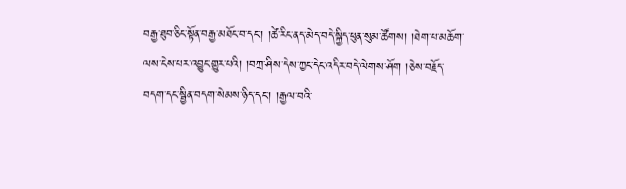བརྒྱ་ཐུབ་ཅིང་སྟོན་བརྒྱ་མཐོང་བ་དང་། །ཚེ་རིང་ནད་མེད་བདེ་སྐྱིད་ཕུན་སུམ་ཚོགས། །ཐེག་པ་མཆོག་ལས་ངེས་པར་འབྱུང་གྱུར་པའི། །བཀྲ་ཤིས་དེས་ཀྱང་དེང་འདིར་བདེ་ལེགས་ཤོག །ཅེས་བརྗོད་བདག་དང་སྦྱིན་བདག་སེམས་ཉིད་དང་། །རྒྱལ་བའི་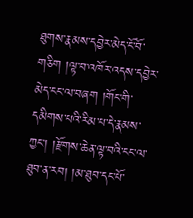ཐུགས་རྣམས་དབྱེར་མེད་ངོ་བོ་གཅིག །ལྟ་བ་འཁོར་འདས་དབྱེར་མེད་ངང་ལ་བཞག །གོང་གི་དམིགས་པའི་རིམ་པ་དེ་རྣམས་ཀྱང་། །རྫོགས་ཆེན་ལྟ་བའི་ངང་ལ་ཐུབ་ན་རབ། །མ་ཐུབ་དང་པོ་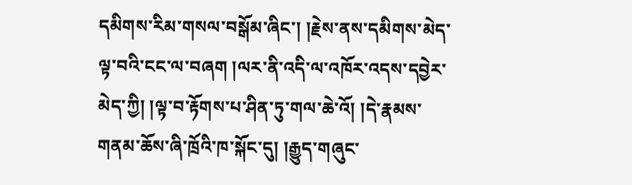དམིགས་རིམ་གསལ་བསྒོམ་ཞིང་། །རྗེས་ནས་དམིགས་མེད་ལྟ་བའི་ངང་ལ་བཞག །ལར་ནི་འདི་ལ་འཁོར་འདས་དབྱེར་མེད་ཀྱི། །ལྟ་བ་རྟོགས་པ་ཤིན་ཏུ་གལ་ཆེ་འོ། །དེ་རྣམས་གནམ་ཆོས་ཞི་ཁྲོའི་ཁ་སྐོང་དུ། །རྒྱུད་གཞུང་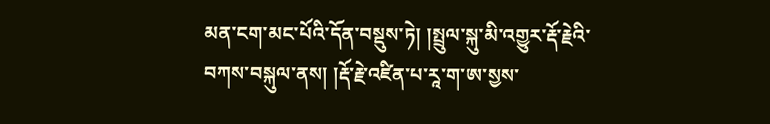མན་ངག་མང་པོའི་དོན་བསྡུས་ཏེ། །སྤྲུལ་སྐུ་མི་འགྱུར་རྡོ་རྗེའི་བཀས་བསྐུལ་ནས། །རྡོ་རྗེ་འཛིན་པ་རཱ་ག་ཨ་སྱས་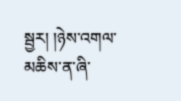སྦྱར། །ཉེས་འགལ་མཆིས་ན་ཞི་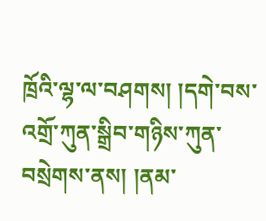ཁྲོའི་ལྷ་ལ་བཤགས། །དགེ་བས་འགྲོ་ཀུན་སྒྲིབ་གཉིས་ཀུན་བསྲེགས་ནས། །ནམ་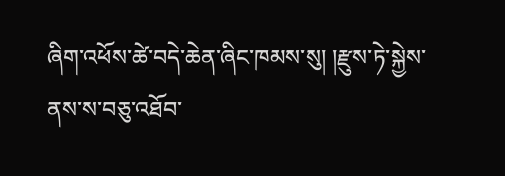ཞིག་འཕོས་ཚེ་བདེ་ཆེན་ཞིང་ཁམས་སུ། །རྫུས་ཏེ་སྐྱེས་ནས་ས་བཅུ་འཐོབ་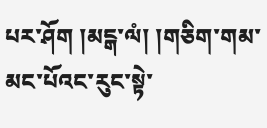པར་ཤོག །མངྒ་ལཾ། །གཅིག་གམ་མང་པོའང་རུང་སྟེ་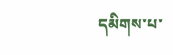དམིགས་པ་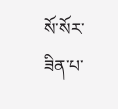སོ་སོར་ཟིན་པ་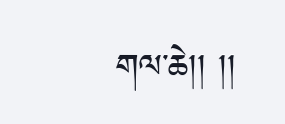གལ་ཆེ།། །།